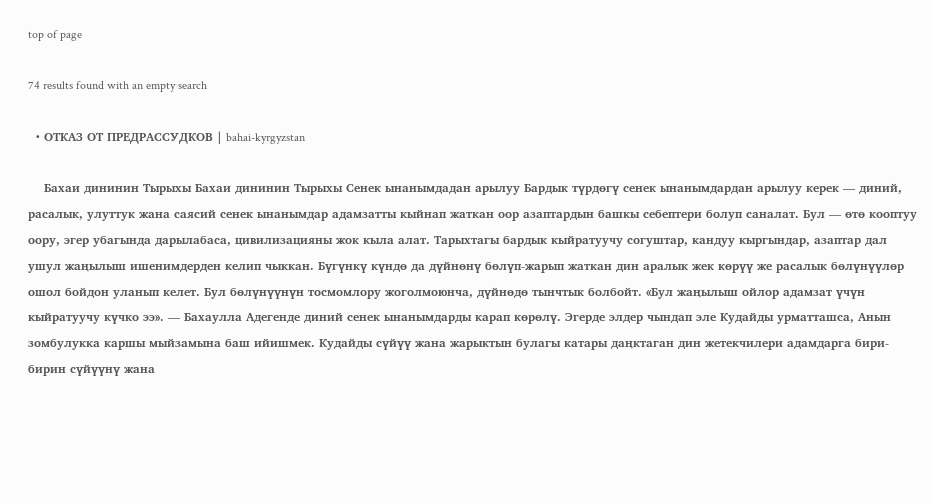top of page

74 results found with an empty search

  • ОТКАЗ ОТ ПРЕДРАССУДКОВ | bahai-kyrgyzstan

    Бахаи дининин Тырыхы Бахаи дининин Тырыхы Сенек ынанымдадан арылуу Бардык түрдөгү сенек ынанымдардан арылуу керек — диний, расалык, улуттук жана саясий сенек ынанымдар адамзатты кыйнап жаткан оор азаптардын башкы себептери болуп саналат. Бул — өтө кооптуу оору, эгер убагында дарылабаса, цивилизацияны жок кыла алат. Тарыхтагы бардык кыйратуучу согуштар, кандуу кыргындар, азаптар дал ушул жаңылыш ишенимдерден келип чыккан. Бүгүнкү күндө да дүйнөнү бөлүп-жарып жаткан дин аралык жек көрүү же расалык бөлүнүүлөр ошол бойдон уланып келет. Бул бөлүнүүнүн тосмомлору жоголмоюнча, дүйнөдө тынчтык болбойт. «Бул жаңылыш ойлор адамзат үчүн кыйратуучу күчко ээ». — Бахаулла Адегенде диний сенек ынанымдарды карап көрөлү. Эгерде элдер чындап эле Кудайды урматташса, Анын зомбулукка каршы мыйзамына баш ийишмек. Кудайды сүйүү жана жарыктын булагы катары даңктаган дин жетекчилери адамдарга бири-бирин сүйүүнү жана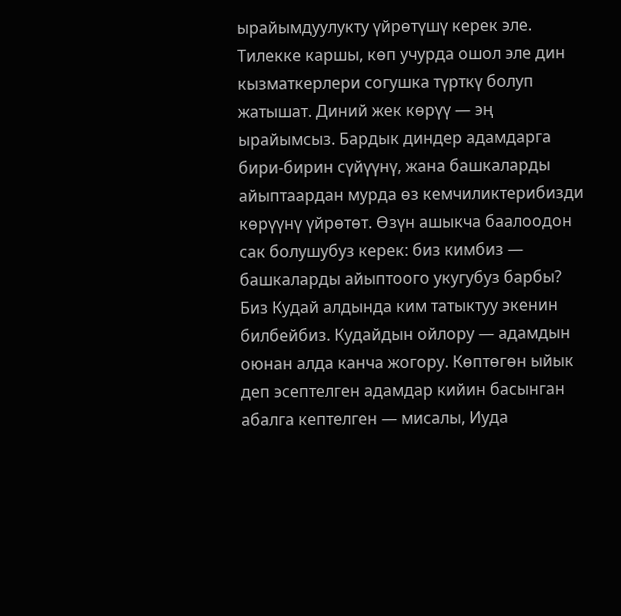ырайымдуулукту үйрөтүшү керек эле. Тилекке каршы, көп учурда ошол эле дин кызматкерлери согушка түрткү болуп жатышат. Диний жек көрүү — эң ырайымсыз. Бардык диндер адамдарга бири-бирин сүйүүнү, жана башкаларды айыптаардан мурда өз кемчиликтерибизди көрүүнү үйрөтөт. Өзүн ашыкча баалоодон сак болушубуз керек: биз кимбиз — башкаларды айыптоого укугубуз барбы? Биз Кудай алдында ким татыктуу экенин билбейбиз. Кудайдын ойлору — адамдын оюнан алда канча жогору. Көптөгөн ыйык деп эсептелген адамдар кийин басынган абалга кептелген — мисалы, Иуда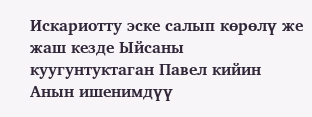Искариотту эске салып көрөлү же жаш кезде Ыйсаны куугунтуктаган Павел кийин Анын ишенимдүү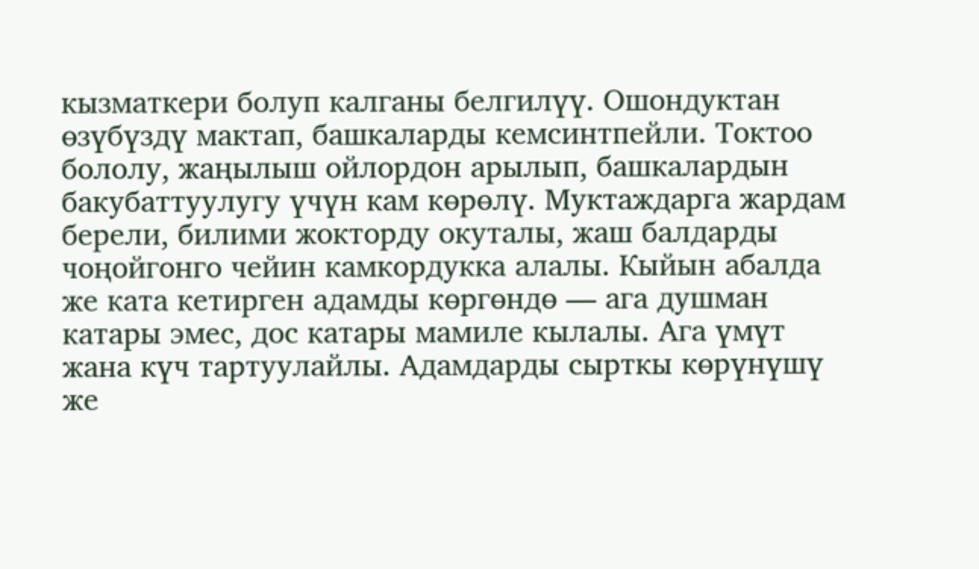кызматкери болуп калганы белгилүү. Ошондуктан өзүбүздү мактап, башкаларды кемсинтпейли. Токтоо бололу, жаңылыш ойлордон арылып, башкалардын бакубаттуулугу үчүн кам көрөлү. Муктаждарга жардам берели, билими жокторду окуталы, жаш балдарды чоңойгонго чейин камкордукка алалы. Кыйын абалда же ката кетирген адамды көргөндө — ага душман катары эмес, дос катары мамиле кылалы. Ага үмүт жана күч тартуулайлы. Адамдарды сырткы көрүнүшү же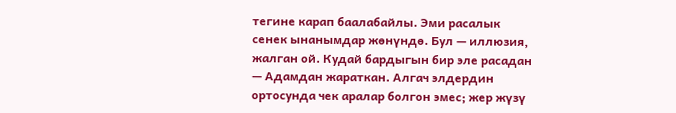тегине карап баалабайлы. Эми расалык сенек ынанымдар жөнүндө. Бул — иллюзия, жалган ой. Кудай бардыгын бир эле расадан — Адамдан жараткан. Алгач элдердин ортосунда чек аралар болгон эмес; жер жүзү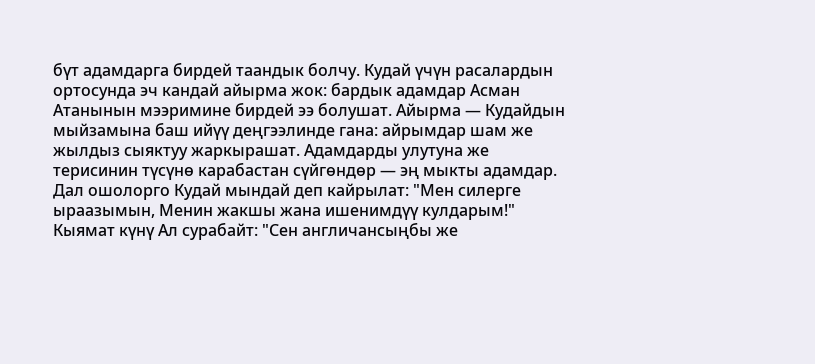бүт адамдарга бирдей таандык болчу. Кудай үчүн расалардын ортосунда эч кандай айырма жок: бардык адамдар Асман Атанынын мээримине бирдей ээ болушат. Айырма — Кудайдын мыйзамына баш ийүү деңгээлинде гана: айрымдар шам же жылдыз сыяктуу жаркырашат. Адамдарды улутуна же терисинин түсүнө карабастан сүйгөндөр — эң мыкты адамдар. Дал ошолорго Кудай мындай деп кайрылат: "Мен силерге ыраазымын, Менин жакшы жана ишенимдүү кулдарым!" Кыямат күнү Ал сурабайт: "Сен англичансыңбы же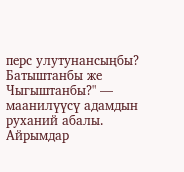перс улутунансыңбы? Батыштанбы же Чыгыштанбы?" — маанилүүсү адамдын руханий абалы. Айрымдар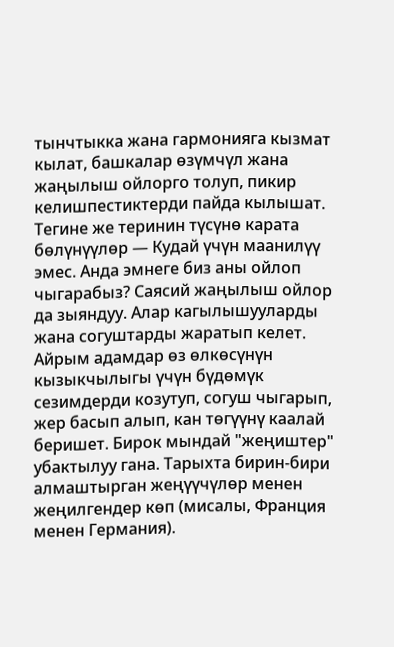тынчтыкка жана гармонияга кызмат кылат, башкалар өзүмчүл жана жаңылыш ойлорго толуп, пикир келишпестиктерди пайда кылышат. Тегине же теринин түсүнө карата бөлүнүүлөр — Кудай үчүн маанилүү эмес. Анда эмнеге биз аны ойлоп чыгарабыз? Саясий жаңылыш ойлор да зыяндуу. Алар кагылышууларды жана согуштарды жаратып келет. Айрым адамдар өз өлкөсүнүн кызыкчылыгы үчүн бүдөмүк сезимдерди козутуп, согуш чыгарып, жер басып алып, кан төгүүнү каалай беришет. Бирок мындай "жеңиштер" убактылуу гана. Тарыхта бирин-бири алмаштырган жеңүүчүлөр менен жеңилгендер көп (мисалы, Франция менен Германия).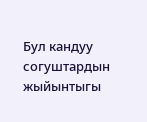Бул кандуу согуштардын жыйынтыгы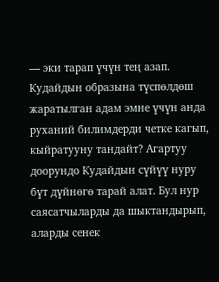— эки тарап үчүн тең азап. Кудайдын образына түспөлдөш жаратылган адам эмне үчүн анда руханий билимдерди четке кагып, кыйратууну тандайт? Агартуу доорундо Кудайдын сүйүү нуру бүт дүйнөгө тарай алат. Бул нур саясатчыларды да шыктандырып, аларды сенек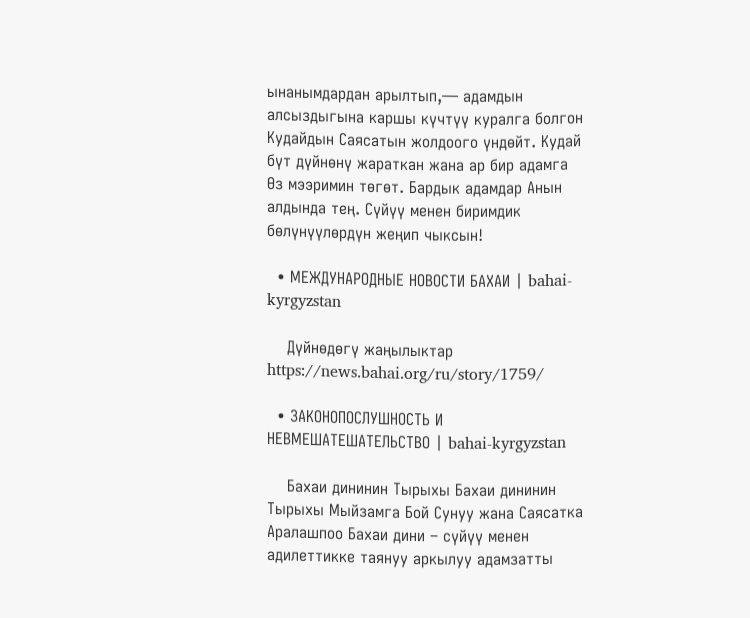ынанымдардан арылтып,— адамдын алсыздыгына каршы күчтүү куралга болгон Кудайдын Саясатын жолдоого үндөйт. Кудай бүт дүйнөнү жараткан жана ар бир адамга Өз мээримин төгөт. Бардык адамдар Анын алдында тең. Сүйүү менен биримдик бөлүнүүлөрдүн жеңип чыксын!

  • МЕЖДУНАРОДНЫЕ НОВОСТИ БАХАИ | bahai-kyrgyzstan

    Дүйнөдөгү жаңылыктар https://news.bahai.org/ru/story/1759/

  • ЗАКОНОПОСЛУШНОСТЬ И НЕВМЕШАТЕШАТЕЛЬСТВО | bahai-kyrgyzstan

    Бахаи дининин Тырыхы Бахаи дининин Тырыхы Мыйзамга Бой Сунуу жана Саясатка Аралашпоо Бахаи дини – сүйүү менен адилеттикке таянуу аркылуу адамзатты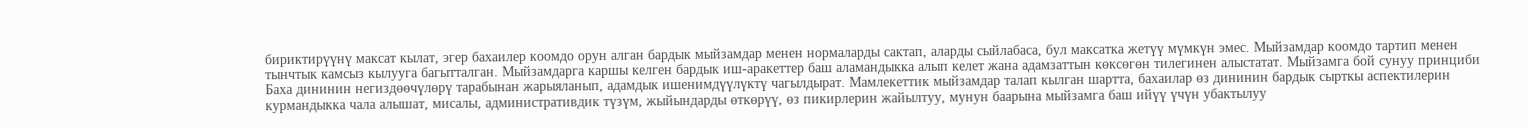бириктирүүнү максат кылат, эгер бахаилер коомдо орун алган бардык мыйзамдар менен нормаларды сактап, аларды сыйлабаса, бул максатка жетүү мүмкүн эмес. Мыйзамдар коомдо тартип менен тынчтык камсыз кылууга багытталган. Мыйзамдарга каршы келген бардык иш-аракеттер баш аламандыкка алып келет жана адамзаттын көксөгөн тилегинен алыстатат. Мыйзамга бой сунуу принциби Баха дининин негиздөөчүлөрү тарабынан жарыяланып, адамдык ишенимдүүлүктү чагылдырат. Мамлекеттик мыйзамдар талап кылган шартта, бахаилар өз дининин бардык сырткы аспектилерин курмандыкка чала алышат, мисалы, административдик түзүм, жыйындарды өткөрүү, өз пикирлерин жайылтуу, мунун баарына мыйзамга баш ийүү үчүн убактылуу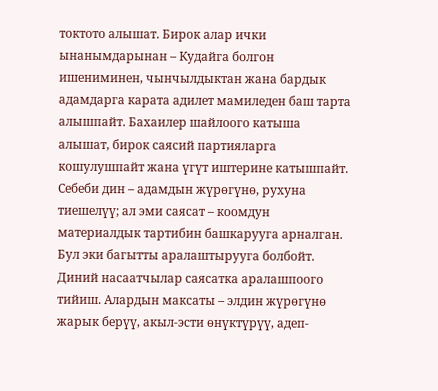токтото алышат. Бирок алар ички ынанымдарынан – Кудайга болгон ишениминен, чынчылдыктан жана бардык адамдарга карата адилет мамиледен баш тарта алышпайт. Бахаилер шайлоого катыша алышат, бирок саясий партияларга кошулушпайт жана үгүт иштерине катышпайт. Себеби дин – адамдын жүрөгүнө, рухуна тиешелүү; ал эми саясат – коомдун материалдык тартибин башкарууга арналган. Бул эки багытты аралаштырууга болбойт. Диний насаатчылар саясатка аралашпоого тийиш. Алардын максаты – элдин жүрөгүнө жарык берүү, акыл-эсти өнүктүрүү, адеп-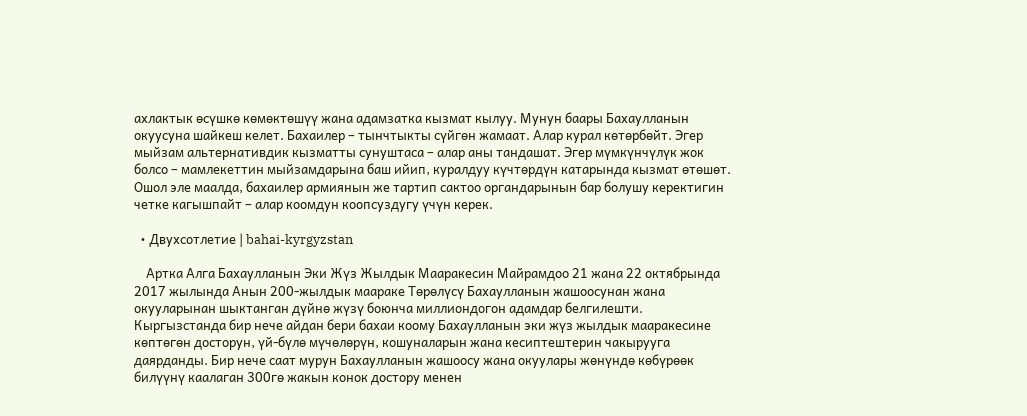ахлактык өсүшкө көмөктөшүү жана адамзатка кызмат кылуу. Мунун баары Бахаулланын окуусуна шайкеш келет. Бахаилер – тынчтыкты сүйгөн жамаат. Алар курал көтөрбөйт. Эгер мыйзам альтернативдик кызматты сунуштаса – алар аны тандашат. Эгер мүмкүнчүлүк жок болсо – мамлекеттин мыйзамдарына баш ийип, куралдуу күчтөрдүн катарында кызмат өтөшөт. Ошол эле маалда, бахаилер армиянын же тартип сактоо органдарынын бар болушу керектигин четке кагышпайт – алар коомдун коопсуздугу үчүн керек.

  • Двухсотлетие | bahai-kyrgyzstan

    Артка Алга Бахаулланын Эки Жүз Жылдык Мааракесин Майрамдоо 21 жана 22 октябрында 2017 жылында Анын 200-жылдык маараке Төрөлүсү Бахаулланын жашоосунан жана окууларынан шыктанган дүйнө жүзү боюнча миллиондогон адамдар белгилешти. Кыргызстанда бир нече айдан бери бахаи коому Бахаулланын эки жүз жылдык мааракесине көптөгөн досторун, үй-бүлө мүчөлөрүн, кошуналарын жана кесиптештерин чакырууга даярданды. Бир нече саат мурун Бахаулланын жашоосу жана окуулары жөнүндө көбүрөөк билүүнү каалаган 300гө жакын конок достору менен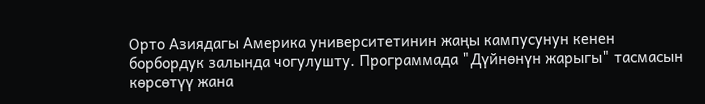Орто Азиядагы Америка университетинин жаңы кампусунун кенен борбордук залында чогулушту. Программада "Дүйнөнүн жарыгы" тасмасын көрсөтүү жана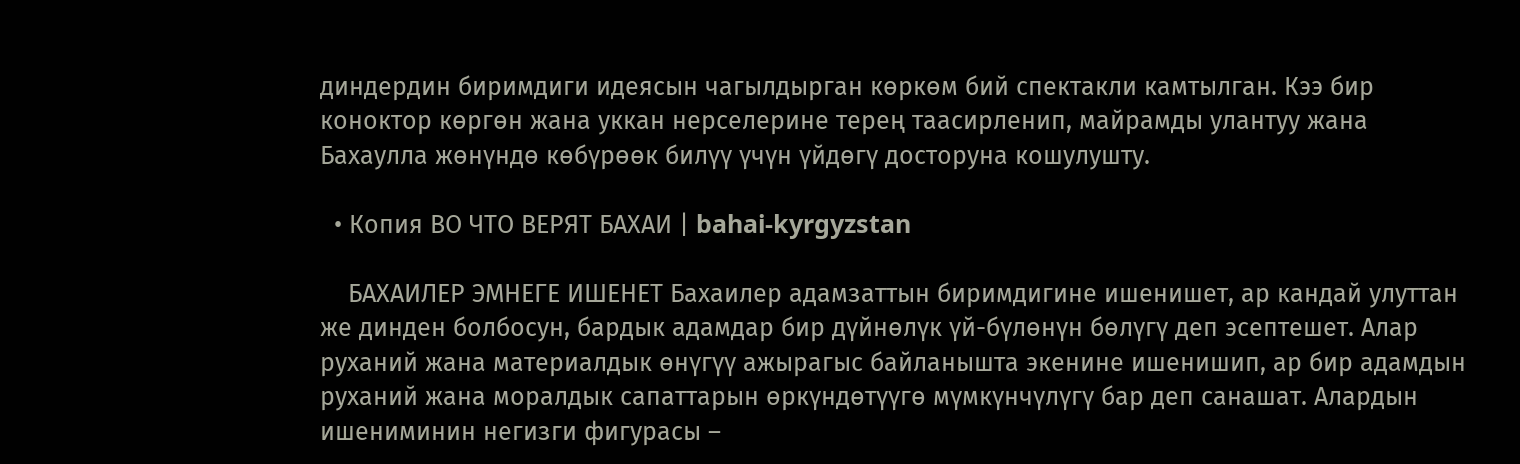диндердин биримдиги идеясын чагылдырган көркөм бий спектакли камтылган. Кээ бир коноктор көргөн жана уккан нерселерине терең таасирленип, майрамды улантуу жана Бахаулла жөнүндө көбүрөөк билүү үчүн үйдөгү досторуна кошулушту.

  • Копия ВО ЧТО ВЕРЯТ БАХАИ | bahai-kyrgyzstan

    БАХАИЛЕР ЭМНЕГЕ ИШЕНЕТ Бахаилер адамзаттын биримдигине ишенишет, ар кандай улуттан же динден болбосун, бардык адамдар бир дүйнөлүк үй-бүлөнүн бөлүгү деп эсептешет. Алар руханий жана материалдык өнүгүү ажырагыс байланышта экенине ишенишип, ар бир адамдын руханий жана моралдык сапаттарын өркүндөтүүгө мүмкүнчүлүгү бар деп санашат. Алардын ишениминин негизги фигурасы –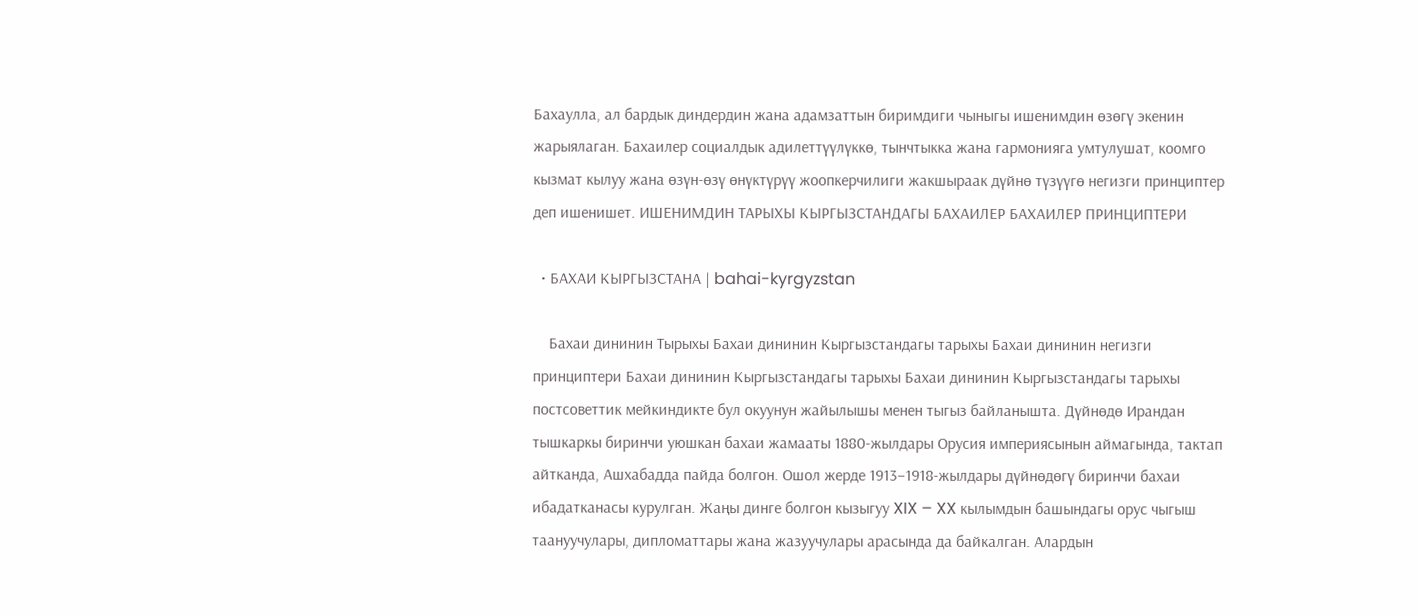Бахаулла, ал бардык диндердин жана адамзаттын биримдиги чыныгы ишенимдин өзөгү экенин жарыялаган. Бахаилер социалдык адилеттүүлүккө, тынчтыкка жана гармонияга умтулушат, коомго кызмат кылуу жана өзүн-өзү өнүктүрүү жоопкерчилиги жакшыраак дүйнө түзүүгө негизги принциптер деп ишенишет. ИШЕНИМДИН ТАРЫХЫ КЫРГЫЗСТАНДАГЫ БАХАИЛЕР БАХАИЛЕР ПРИНЦИПТЕРИ

  • БАХАИ КЫРГЫЗСТАНА | bahai-kyrgyzstan

    Бахаи дининин Тырыхы Бахаи дининин Кыргызстандагы тарыхы Бахаи дининин негизги принциптери Бахаи дининин Кыргызстандагы тарыхы Бахаи дининин Кыргызстандагы тарыхы постсоветтик мейкиндикте бул окуунун жайылышы менен тыгыз байланышта. Дүйнөдө Ирандан тышкаркы биринчи уюшкан бахаи жамааты 1880-жылдары Орусия империясынын аймагында, тактап айтканда, Ашхабадда пайда болгон. Ошол жерде 1913–1918-жылдары дүйнөдөгү биринчи бахаи ибадатканасы курулган. Жаңы динге болгон кызыгуу XIX – XX кылымдын башындагы орус чыгыш таануучулары, дипломаттары жана жазуучулары арасында да байкалган. Алардын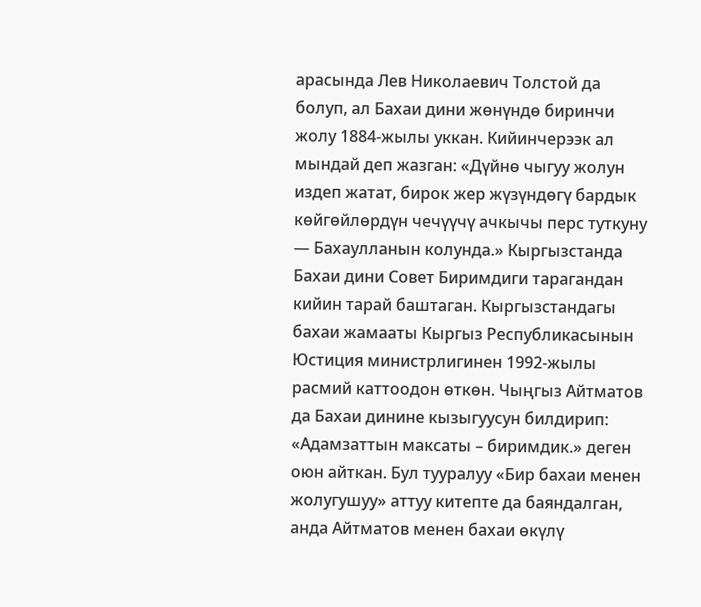арасында Лев Николаевич Толстой да болуп, ал Бахаи дини жөнүндө биринчи жолу 1884-жылы уккан. Кийинчерээк ал мындай деп жазган: «Дүйнө чыгуу жолун издеп жатат, бирок жер жүзүндөгү бардык көйгөйлөрдүн чечүүчү ачкычы перс туткуну — Бахаулланын колунда.» Кыргызстанда Бахаи дини Совет Биримдиги тарагандан кийин тарай баштаган. Кыргызстандагы бахаи жамааты Кыргыз Республикасынын Юстиция министрлигинен 1992-жылы расмий каттоодон өткөн. Чыңгыз Айтматов да Бахаи динине кызыгуусун билдирип: «Адамзаттын максаты – биримдик.» деген оюн айткан. Бул тууралуу «Бир бахаи менен жолугушуу» аттуу китепте да баяндалган, анда Айтматов менен бахаи өкүлү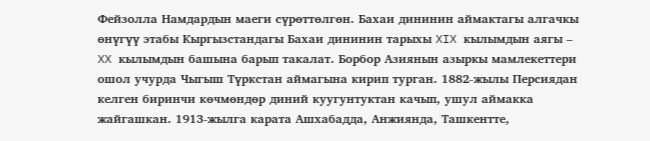Фейзолла Намдардын маеги сүрөттөлгөн. Бахаи дининин аймактагы алгачкы өнүгүү этабы Кыргызстандагы Бахаи дининин тарыхы XIX кылымдын аягы – XX кылымдын башына барып такалат. Борбор Азиянын азыркы мамлекеттери ошол учурда Чыгыш Түркстан аймагына кирип турган. 1882-жылы Персиядан келген биринчи көчмөндөр диний куугунтуктан качып, ушул аймакка жайгашкан. 1913-жылга карата Ашхабадда, Анжиянда, Ташкентте,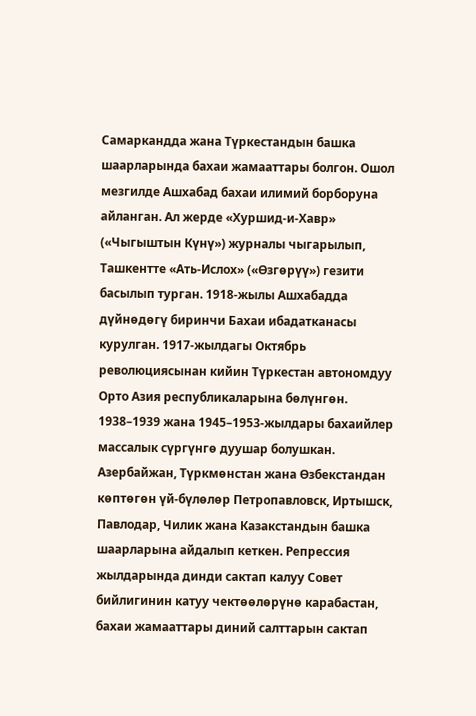Самаркандда жана Түркестандын башка шаарларында бахаи жамааттары болгон. Ошол мезгилде Ашхабад бахаи илимий борборуна айланган. Ал жерде «Хуршид-и-Хавр» («Чыгыштын Күнү») журналы чыгарылып, Ташкентте «Ать-Ислох» («Өзгөрүү») гезити басылып турган. 1918-жылы Ашхабадда дүйнөдөгү биринчи Бахаи ибадатканасы курулган. 1917-жылдагы Октябрь революциясынан кийин Түркестан автономдуу Орто Азия республикаларына бөлүнгөн. 1938–1939 жана 1945–1953-жылдары бахаийлер массалык сүргүнгө дуушар болушкан. Азербайжан, Түркмөнстан жана Өзбекстандан көптөгөн үй-бүлөлөр Петропавловск, Иртышск, Павлодар, Чилик жана Казакстандын башка шаарларына айдалып кеткен. Репрессия жылдарында динди сактап калуу Совет бийлигинин катуу чектөөлөрүнө карабастан, бахаи жамааттары диний салттарын сактап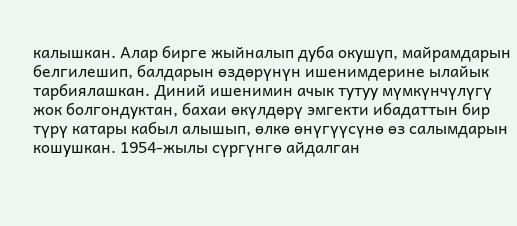калышкан. Алар бирге жыйналып дуба окушуп, майрамдарын белгилешип, балдарын өздөрүнүн ишенимдерине ылайык тарбиялашкан. Диний ишенимин ачык тутуу мүмкүнчүлүгү жок болгондуктан, бахаи өкүлдөрү эмгекти ибадаттын бир түрү катары кабыл алышып, өлкө өнүгүүсүнө өз салымдарын кошушкан. 1954-жылы сүргүнгө айдалган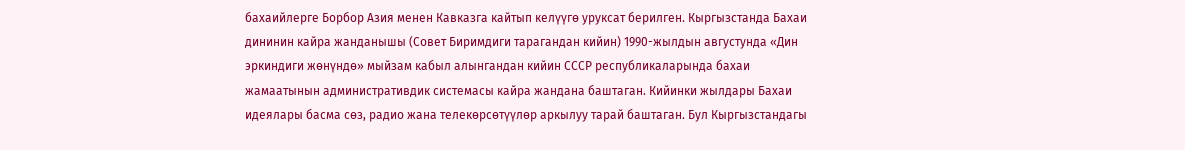бахаийлерге Борбор Азия менен Кавказга кайтып келүүгө уруксат берилген. Кыргызстанда Бахаи дининин кайра жанданышы (Совет Биримдиги тарагандан кийин) 1990-жылдын августунда «Дин эркиндиги жөнүндө» мыйзам кабыл алынгандан кийин СССР республикаларында бахаи жамаатынын административдик системасы кайра жандана баштаган. Кийинки жылдары Бахаи идеялары басма сөз, радио жана телекөрсөтүүлөр аркылуу тарай баштаган. Бул Кыргызстандагы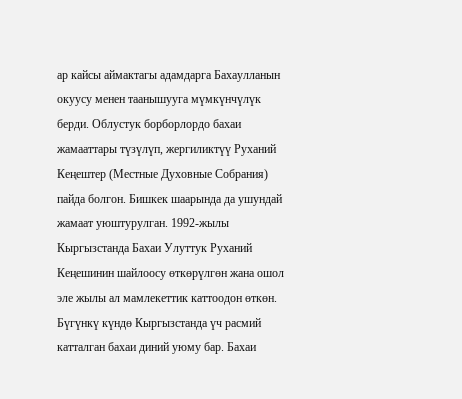ар кайсы аймактагы адамдарга Бахаулланын окуусу менен таанышууга мүмкүнчүлүк берди. Облустук борборлордо бахаи жамааттары түзүлүп, жергиликтүү Руханий Кеңештер (Местные Духовные Собрания) пайда болгон. Бишкек шаарында да ушундай жамаат уюштурулган. 1992-жылы Кыргызстанда Бахаи Улуттук Руханий Кеңешинин шайлоосу өткөрүлгөн жана ошол эле жылы ал мамлекеттик каттоодон өткөн. Бүгүнкү күндө Кыргызстанда үч расмий катталган бахаи диний уюму бар. Бахаи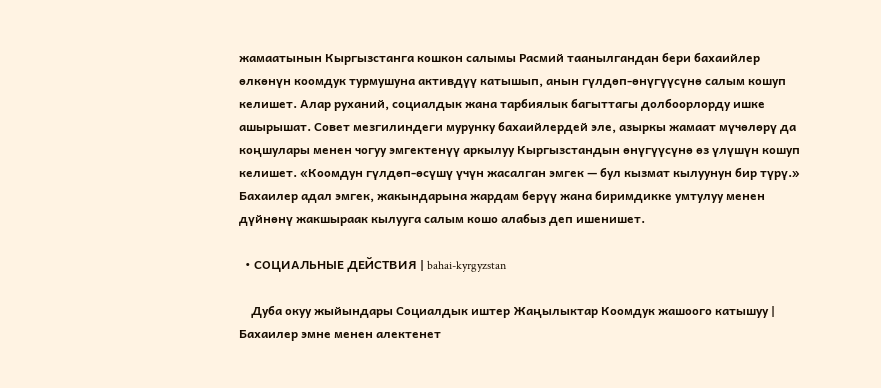жамаатынын Кыргызстанга кошкон салымы Расмий таанылгандан бери бахаийлер өлкөнүн коомдук турмушуна активдүү катышып, анын гүлдөп-өнүгүүсүнө салым кошуп келишет. Алар руханий, социалдык жана тарбиялык багыттагы долбоорлорду ишке ашырышат. Совет мезгилиндеги мурунку бахаийлердей эле, азыркы жамаат мүчөлөрү да коңшулары менен чогуу эмгектенүү аркылуу Кыргызстандын өнүгүүсүнө өз үлүшүн кошуп келишет. «Коомдун гүлдөп-өсүшү үчүн жасалган эмгек — бул кызмат кылуунун бир түрү.» Бахаилер адал эмгек, жакындарына жардам берүү жана биримдикке умтулуу менен дүйнөнү жакшыраак кылууга салым кошо алабыз деп ишенишет.

  • СОЦИАЛЬНЫЕ ДЕЙСТВИЯ | bahai-kyrgyzstan

    Дуба окуу жыйындары Социалдык иштер Жаңылыктар Коомдук жашоого катышуу | Бахаилер эмне менен алектенет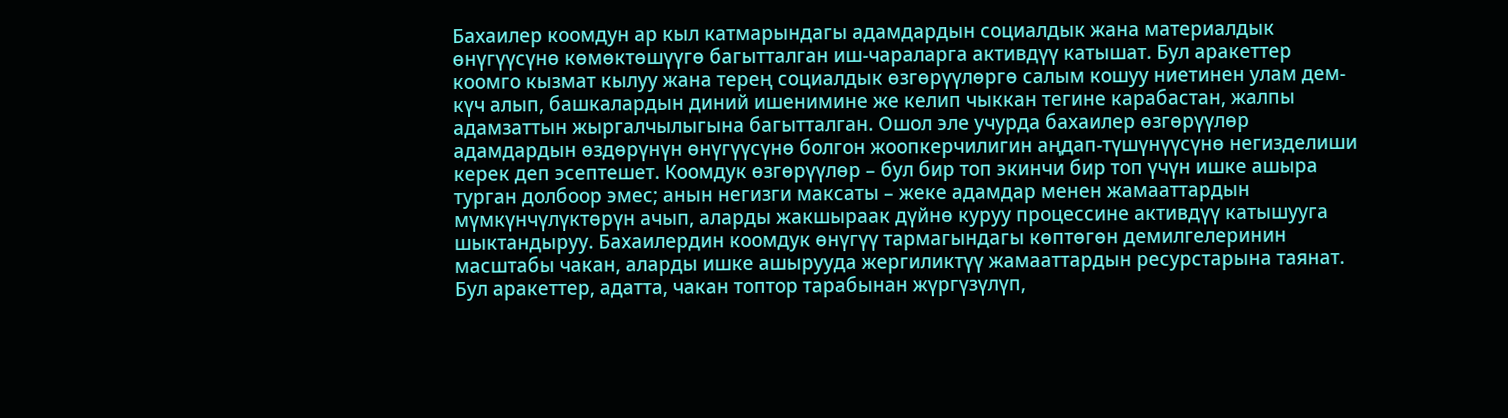Бахаилер коомдун ар кыл катмарындагы адамдардын социалдык жана материалдык өнүгүүсүнө көмөктөшүүгө багытталган иш-чараларга активдүү катышат. Бул аракеттер коомго кызмат кылуу жана терең социалдык өзгөрүүлөргө салым кошуу ниетинен улам дем-күч алып, башкалардын диний ишенимине же келип чыккан тегине карабастан, жалпы адамзаттын жыргалчылыгына багытталган. Ошол эле учурда бахаилер өзгөрүүлөр адамдардын өздөрүнүн өнүгүүсүнө болгон жоопкерчилигин аңдап-түшүнүүсүнө негизделиши керек деп эсептешет. Коомдук өзгөрүүлөр – бул бир топ экинчи бир топ үчүн ишке ашыра турган долбоор эмес; анын негизги максаты – жеке адамдар менен жамааттардын мүмкүнчүлүктөрүн ачып, аларды жакшыраак дүйнө куруу процессине активдүү катышууга шыктандыруу. Бахаилердин коомдук өнүгүү тармагындагы көптөгөн демилгелеринин масштабы чакан, аларды ишке ашырууда жергиликтүү жамааттардын ресурстарына таянат. Бул аракеттер, адатта, чакан топтор тарабынан жүргүзүлүп,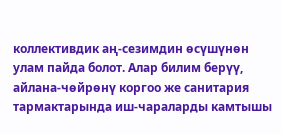коллективдик аң-сезимдин өсүшүнөн улам пайда болот. Алар билим берүү, айлана-чөйрөнү коргоо же санитария тармактарында иш-чараларды камтышы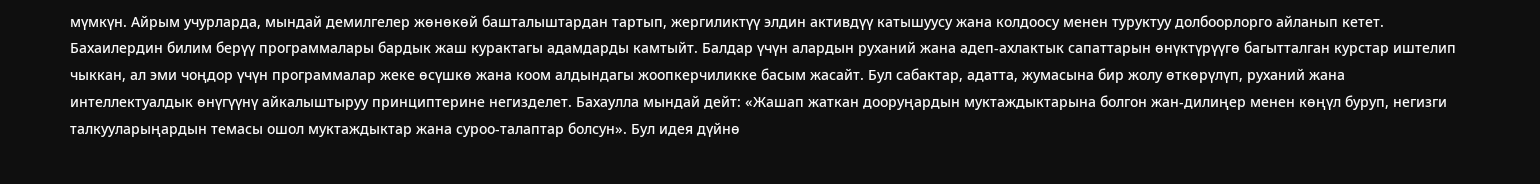мүмкүн. Айрым учурларда, мындай демилгелер жөнөкөй башталыштардан тартып, жергиликтүү элдин активдүү катышуусу жана колдоосу менен туруктуу долбоорлорго айланып кетет. Бахаилердин билим берүү программалары бардык жаш курактагы адамдарды камтыйт. Балдар үчүн алардын руханий жана адеп-ахлактык сапаттарын өнүктүрүүгө багытталган курстар иштелип чыккан, ал эми чоңдор үчүн программалар жеке өсүшкө жана коом алдындагы жоопкерчиликке басым жасайт. Бул сабактар, адатта, жумасына бир жолу өткөрүлүп, руханий жана интеллектуалдык өнүгүүнү айкалыштыруу принциптерине негизделет. Бахаулла мындай дейт: «Жашап жаткан дооруңардын муктаждыктарына болгон жан-дилиңер менен көңүл буруп, негизги талкууларыңардын темасы ошол муктаждыктар жана суроо-талаптар болсун». Бул идея дүйнө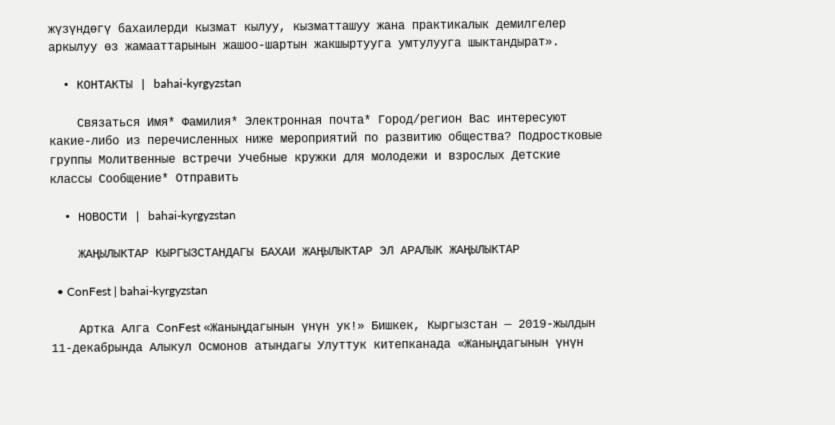жүзүндөгү бахаилерди кызмат кылуу, кызматташуу жана практикалык демилгелер аркылуу өз жамааттарынын жашоо-шартын жакшыртууга умтулууга шыктандырат».

  • КОНТАКТЫ | bahai-kyrgyzstan

    Связаться Имя* Фамилия* Электронная почта* Город/регион Вас интересуют какие-либо из перечисленных ниже мероприятий по развитию общества? Подростковые группы Молитвенные встречи Учебные кружки для молодежи и взрослых Детские классы Сообщение* Отправить

  • НОВОСТИ | bahai-kyrgyzstan

    ЖАҢЫЛЫКТАР КЫРГЫЗСТАНДАГЫ БАХАИ ЖАҢЫЛЫКТАР ЭЛ АРАЛЫК ЖАҢЫЛЫКТАР

  • ConFest | bahai-kyrgyzstan

    Артка Алга ConFest «Жаныңдагынын үнүн ук!» Бишкек, Кыргызстан — 2019-жылдын 11-декабрында Алыкул Осмонов атындагы Улуттук китепканада «Жаныңдагынын үнүн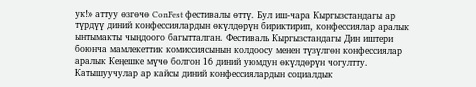ук!» аттуу өзгөчө ConFest фестивалы өттү. Бул иш-чара Кыргызстандагы ар түрдүү диний конфессиялардын өкүлдөрүн бириктирип, конфессиялар аралык ынтымакты чыңдоого багытталган. Фестиваль Кыргызстандагы Дин иштери боюнча мамлекеттик комиссиясынын колдоосу менен түзүлгөн конфессиялар аралык Кеңешке мүчө болгон 16 диний уюмдун өкүлдөрүн чогултту. Катышуучулар ар кайсы диний конфессиялардын социалдык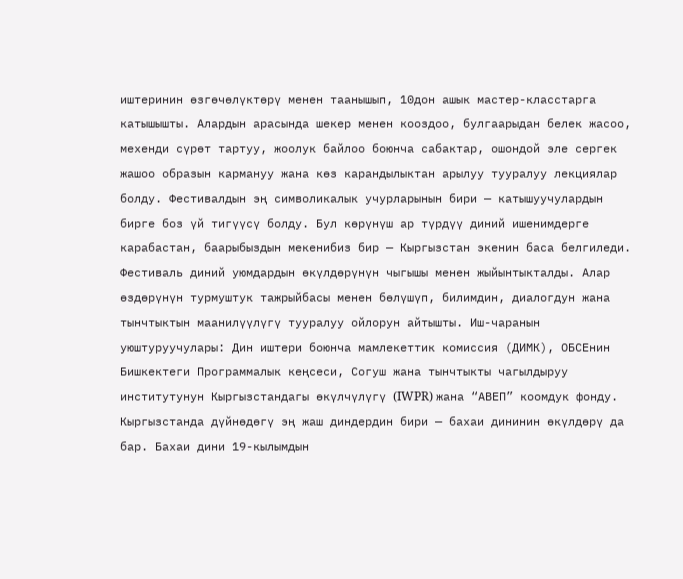иштеринин өзгөчөлүктөрү менен таанышып, 10дон ашык мастер-класстарга катышышты. Алардын арасында шекер менен кооздоо, булгаарыдан белек жасоо, мехенди сүрөт тартуу, жоолук байлоо боюнча сабактар, ошондой эле сергек жашоо образын кармануу жана көз карандылыктан арылуу тууралуу лекциялар болду. Фестивалдын эң символикалык учурларынын бири — катышуучулардын бирге боз үй тигүүсү болду. Бул көрүнүш ар түрдүү диний ишенимдерге карабастан, баарыбыздын мекенибиз бир — Кыргызстан экенин баса белгиледи. Фестиваль диний уюмдардын өкүлдөрүнүн чыгышы менен жыйынтыкталды. Алар өздөрүнүн турмуштук тажрыйбасы менен бөлүшүп, билимдин, диалогдун жана тынчтыктын маанилүүлүгү тууралуу ойлорун айтышты. Иш-чаранын уюштуруучулары: Дин иштери боюнча мамлекеттик комиссия (ДИМК), ОБСЕнин Бишкектеги Программалык кеңсеси, Согуш жана тынчтыкты чагылдыруу институтунун Кыргызстандагы өкүлчүлүгү (IWPR) жана “АВЕП” коомдук фонду. Кыргызстанда дүйнөдөгү эң жаш диндердин бири — бахаи дининин өкүлдөрү да бар. Бахаи дини 19-кылымдын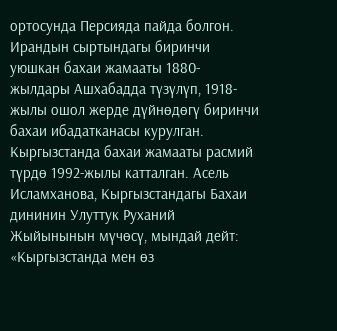ортосунда Персияда пайда болгон. Ирандын сыртындагы биринчи уюшкан бахаи жамааты 1880-жылдары Ашхабадда түзүлүп, 1918-жылы ошол жерде дүйнөдөгү биринчи бахаи ибадатканасы курулган. Кыргызстанда бахаи жамааты расмий түрдө 1992-жылы катталган. Асель Исламханова, Кыргызстандагы Бахаи дининин Улуттук Руханий Жыйынынын мүчөсү, мындай дейт: «Кыргызстанда мен өз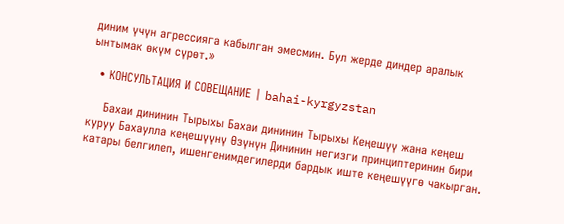диним үчүн агрессияга кабылган эмесмин. Бул жерде диндер аралык ынтымак өкүм сүрөт.»

  • КОНСУЛЬТАЦИЯ И СОВЕЩАНИЕ | bahai-kyrgyzstan

    Бахаи дининин Тырыхы Бахаи дининин Тырыхы Кеңешүү жана кеңеш куруу Бахаулла кеңешүүнү Өзүнүн Дининин негизги принциптеринин бири катары белгилеп, ишенгенимдегилерди бардык иште кеңешүүгө чакырган.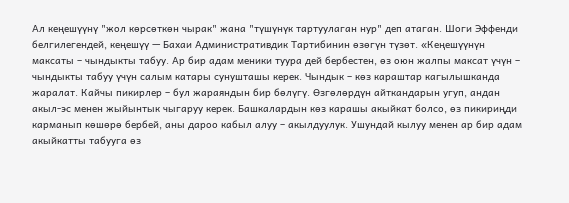Ал кеңешүүнү "жол көрсөткөн чырак" жана "түшүнүк тартуулаган нур" деп атаган. Шоги Эффенди белгилегендей, кеңешүү — Бахаи Административдик Тартибинин өзөгүн түзөт. «Кеңешүүнүн максаты – чындыкты табуу. Ар бир адам меники туура дей бербестен, өз оюн жалпы максат үчүн – чындыкты табуу үчүн салым катары сунушташы керек. Чындык – көз караштар кагылышканда жаралат. Кайчы пикирлер – бул жараяндын бир бөлүгү. Өзгөлөрдүн айткандарын угуп, андан акыл-эс менен жыйынтык чыгаруу керек. Башкалардын көз карашы акыйкат болсо, өз пикириңди карманып көшөрө бербей, аны дароо кабыл алуу – акылдуулук. Ушундай кылуу менен ар бир адам акыйкатты табууга өз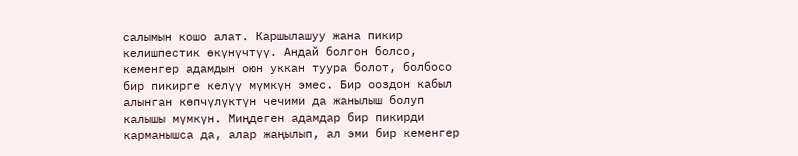салымын кошо алат. Каршылашуу жана пикир келишпестик өкүнүчтүү. Андай болгон болсо, кеменгер адамдын оюн уккан туура болот, болбосо бир пикирге келүү мүмкүн эмес. Бир ооздон кабыл алынган көпчүлүктүн чечими да жанылыш болуп калышы мүмкүн. Миңдеген адамдар бир пикирди карманышса да, алар жаңылып, ал эми бир кеменгер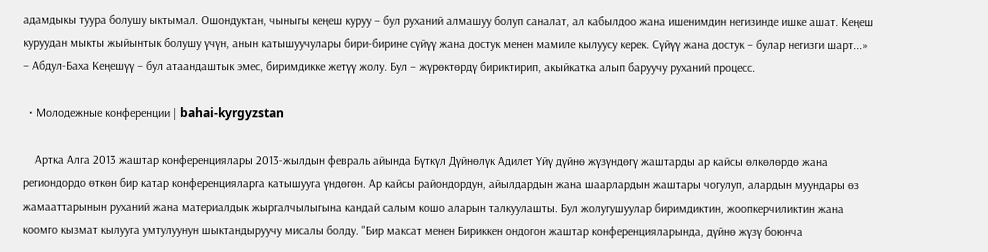адамдыкы туура болушу ыктымал. Ошондуктан, чыныгы кеңеш куруу – бул руханий алмашуу болуп саналат, ал кабылдоо жана ишенимдин негизинде ишке ашат. Кеңеш куруудан мыкты жыйынтык болушу үчүн, анын катышуучулары бири-бирине сүйүү жана достук менен мамиле кылуусу керек. Сүйүү жана достук – булар негизги шарт...» – Абдул-Баха Кеңешүү – бул атаандаштык эмес, биримдикке жетүү жолу. Бул – жүрөктөрдү бириктирип, акыйкатка алып баруучу руханий процесс.

  • Молодежные конференции | bahai-kyrgyzstan

    Артка Алга 2013 жаштар конференциялары 2013-жылдын февраль айында Бүткүл Дүйнөлүк Адилет Үйү дүйнө жүзүндөгү жаштарды ар кайсы өлкөлөрдө жана региондордо өткөн бир катар конференцияларга катышууга үндөгөн. Ар кайсы райондордун, айылдардын жана шаарлардын жаштары чогулуп, алардын муундары өз жамааттарынын руханий жана материалдык жыргалчылыгына кандай салым кошо аларын талкуулашты. Бул жолугушуулар биримдиктин, жоопкерчиликтин жана коомго кызмат кылууга умтулуунун шыктандыруучу мисалы болду. "Бир максат менен Бириккен ондогон жаштар конференцияларында, дүйнө жүзү боюнча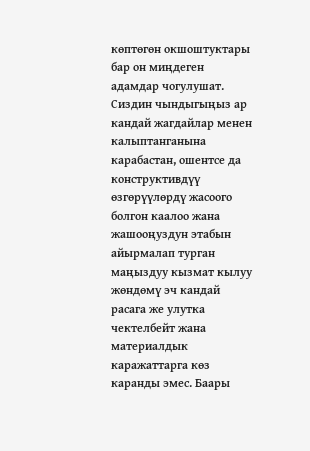көптөгөн окшоштуктары бар он миңдеген адамдар чогулушат. Сиздин чындыгыңыз ар кандай жагдайлар менен калыптанганына карабастан, ошентсе да конструктивдүү өзгөрүүлөрдү жасоого болгон каалоо жана жашооңуздун этабын айырмалап турган маңыздуу кызмат кылуу жөндөмү эч кандай расага же улутка чектелбейт жана материалдык каражаттарга көз каранды эмес. Баары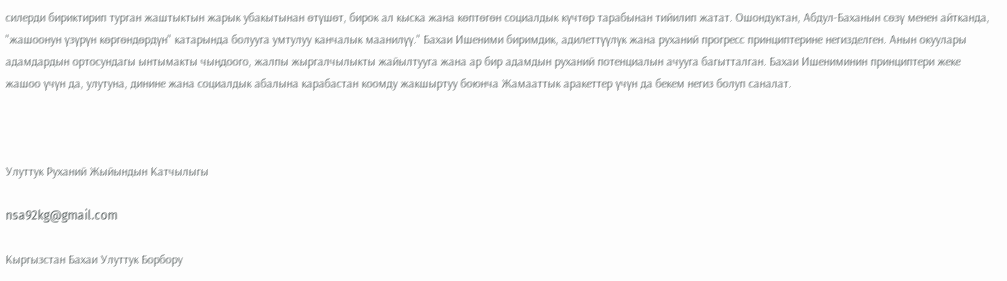силерди бириктирип турган жаштыктын жарык убакытынан өтүшөт, бирок ал кыска жана көптөгөн социалдык күчтөр тарабынан тийилип жатат. Ошондуктан, Абдул-Баханын сөзү менен айтканда, "жашоонун үзүрүн көргөндөрдүн" катарында болууга умтулуу канчалык маанилүү." Бахаи Ишеними биримдик, адилеттүүлүк жана руханий прогресс принциптерине негизделген. Анын окуулары адамдардын ортосундагы ынтымакты чыңдоого, жалпы жыргалчылыкты жайылтууга жана ар бир адамдын руханий потенциалын ачууга багытталган. Бахаи Ишениминин принциптери жеке жашоо үчүн да, улутуна, динине жана социалдык абалына карабастан коомду жакшыртуу боюнча Жамааттык аракеттер үчүн да бекем негиз болуп саналат.



Улуттук Руханий Жыйындын Катчылыгы

nsa92kg@gmail.com

Кыргызстан Бахаи Улуттук Борбору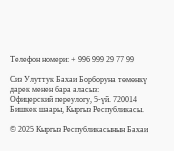Телефон номери: + 996 999 29 77 99

Сиз Улуттук Бахаи Борборуна төмөнкү дарек менен бара аласыз:
Офицерский переулогу, 5-үй. 720014
Бишкек шаары, Кыргыз Республикасы.

© 2025 Кыргыз Республикасынын Бахаи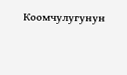Коомчулугунун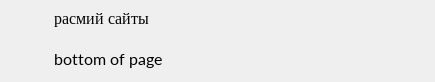расмий сайты

bottom of page